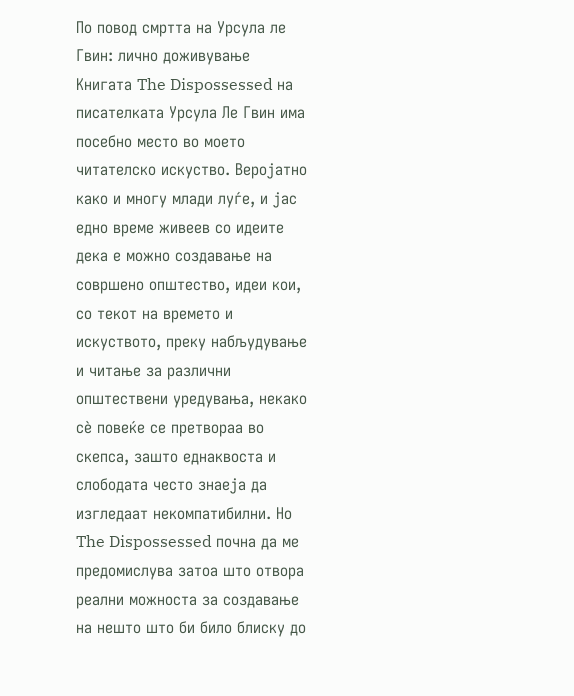По повод смртта на Урсула ле Гвин: лично доживување
Книгата The Dispossessed на писателката Урсула Ле Гвин има посебно место во моето читателско искуство. Веројатно како и многу млади луѓе, и јас едно време живеев со идеите дека е можно создавање на совршено општество, идеи кои, со текот на времето и искуството, преку набљудување и читање за различни општествени уредувања, некако сè повеќе се претвораа во скепса, зашто еднаквоста и слободата често знаеја да изгледаат некомпатибилни. Но The Dispossessed почна да ме предомислува затоа што отвора реални можноста за создавање на нешто што би било блиску до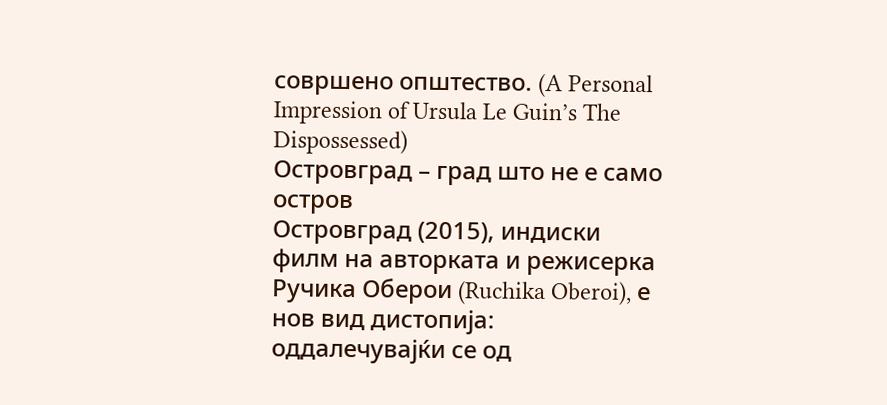совршено општество. (A Personal Impression of Ursula Le Guin’s The Dispossessed)
Островград – град што не е само остров
Островград (2015), индиски филм на авторката и режисерка Ручика Оберои (Ruchika Oberoi), е нов вид дистопија: оддалечувајќи се од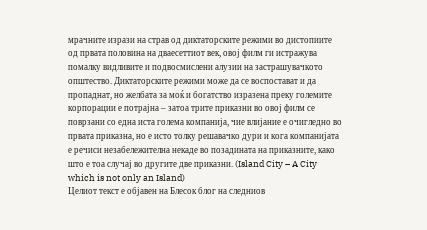мрачните изрази на страв од диктаторските режими во дистопиите од првата половина на дваесеттиот век, овој филм ги истражува помалку видливите и подвосмислени алузии на застрашувачкото општество. Диктаторските режими може да се воспостават и да пропаднат, но желбата за моќ и богатство изразена преку големите корпорации е потрајна – затоа трите приказни во овој филм се поврзани со една иста голема компанија, чие влијание е очигледно во првата приказна, но е исто толку решавачко дури и кога компанијата е речиси незабележителна некаде во позадината на приказните, како што е тоа случај во другите две приказни. (Island City – A City which is not only an Island)
Целиот текст е објавен на Блесок блог на следниов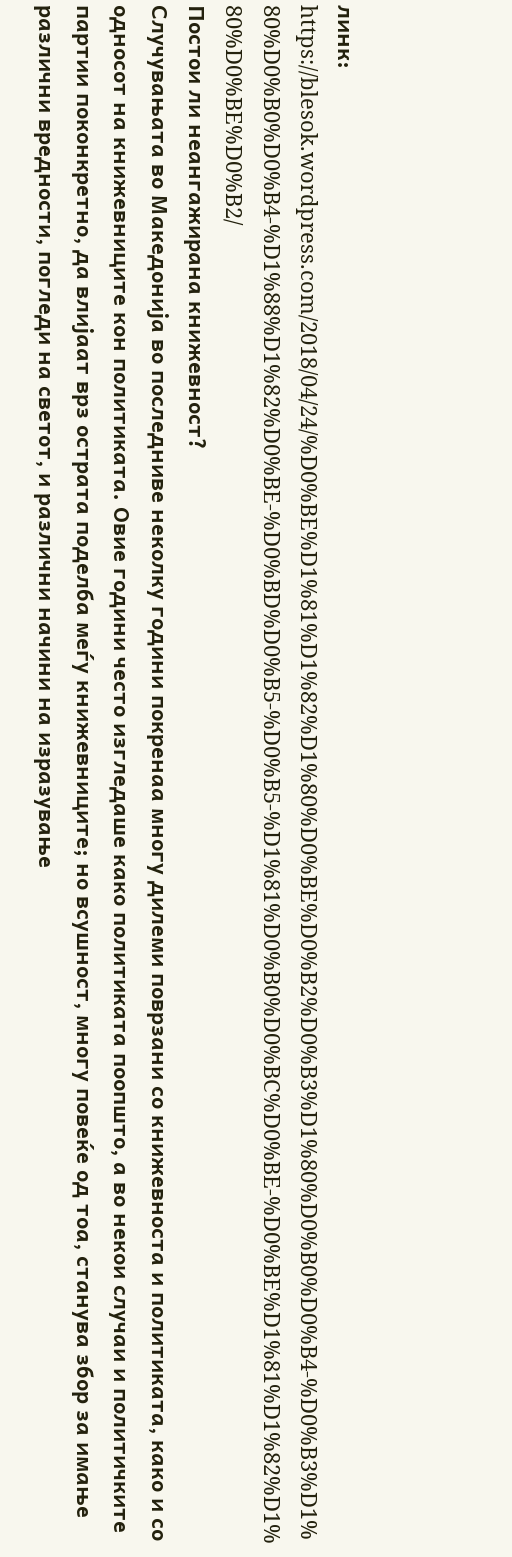линк: https://blesok.wordpress.com/2018/04/24/%D0%BE%D1%81%D1%82%D1%80%D0%BE%D0%B2%D0%B3%D1%80%D0%B0%D0%B4-%D0%B3%D1%80%D0%B0%D0%B4-%D1%88%D1%82%D0%BE-%D0%BD%D0%B5-%D0%B5-%D1%81%D0%B0%D0%BC%D0%BE-%D0%BE%D1%81%D1%82%D1%80%D0%BE%D0%B2/
Постои ли неангажирана книжевност?
Случувањата во Македонија во последниве неколку години покренаа многу дилеми поврзани со книжевноста и политиката, како и со односот на книжевниците кон политиката. Овие години често изгледаше како политиката поопшто, а во некои случаи и политичките партии поконкретно, да влијаат врз острата поделба меѓу книжевниците; но всушност, многу повеќе од тоа, станува збор за имање различни вредности, погледи на светот, и различни начини на изразување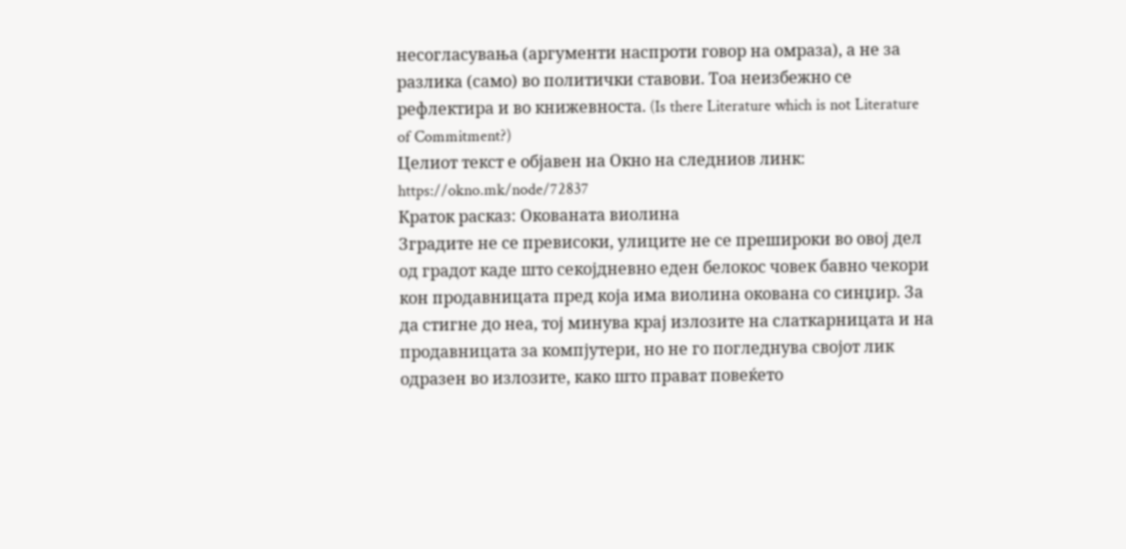несогласувања (аргументи наспроти говор на омраза), а не за разлика (само) во политички ставови. Тоа неизбежно се рефлектира и во книжевноста. (Is there Literature which is not Literature of Commitment?)
Целиот текст е објавен на Окно на следниов линк: https://okno.mk/node/72837
Краток расказ: Окованата виолина
Зградите не се превисоки, улиците не се прешироки во овој дел од градот каде што секојдневно еден белокос човек бавно чекори кон продавницата пред која има виолина окована со синџир. За да стигне до неа, тој минува крај излозите на слаткарницата и на продавницата за компјутери, но не го погледнува својот лик одразен во излозите, како што прават повеќето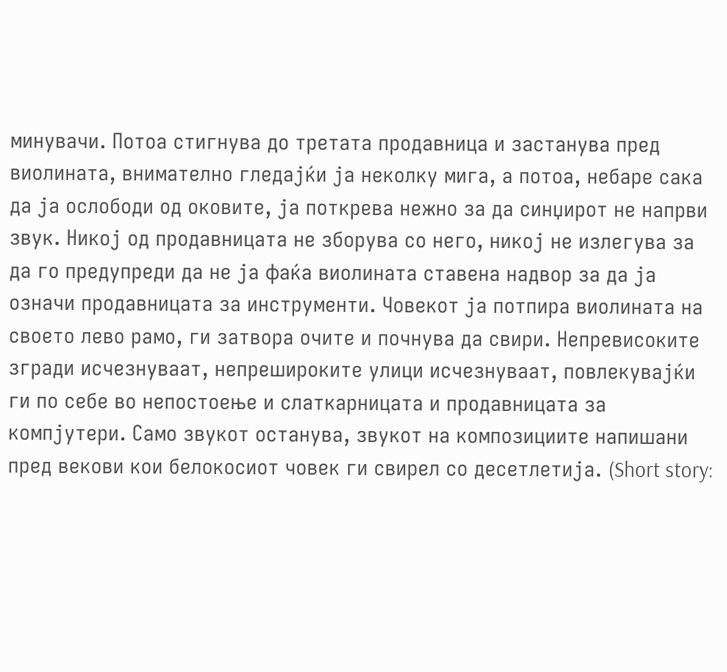минувачи. Потоа стигнува до третата продавница и застанува пред виолината, внимателно гледајќи ја неколку мига, а потоа, небаре сака да ја ослободи од оковите, ја поткрева нежно за да синџирот не напрви звук. Никој од продавницата не зборува со него, никој не излегува за да го предупреди да не ја фаќа виолината ставена надвор за да ја означи продавницата за инструменти. Човекот ја потпира виолината на своето лево рамо, ги затвора очите и почнува да свири. Непревисоките згради исчезнуваат, непрешироките улици исчезнуваат, повлекувајќи ги по себе во непостоење и слаткарницата и продавницата за компјутери. Само звукот останува, звукот на композициите напишани пред векови кои белокосиот човек ги свирел со десетлетија. (Short story: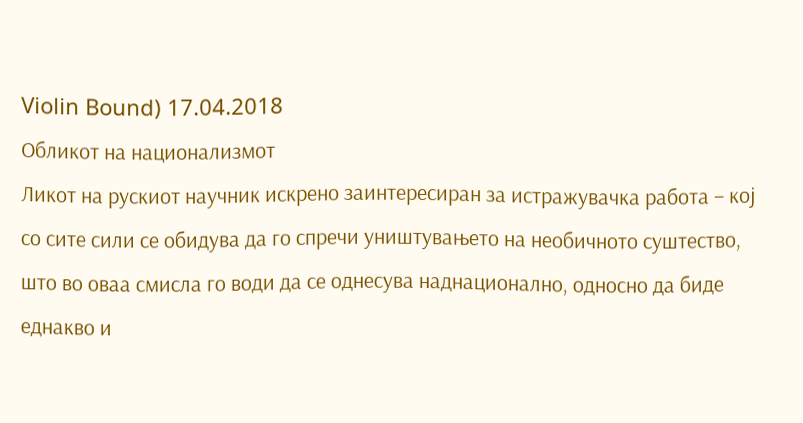Violin Bound) 17.04.2018
Обликот на национализмот
Ликот на рускиот научник искрено заинтересиран за истражувачка работа – кој со сите сили се обидува да го спречи уништувањето на необичното суштество, што во оваа смисла го води да се однесува наднационално, односно да биде еднакво и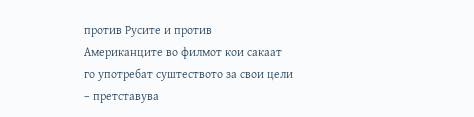против Русите и против Американците во филмот кои сакаат го употребат суштеството за свои цели – претставува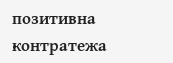позитивна контратежа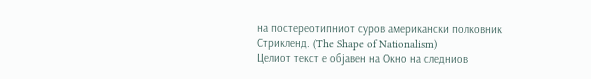на постереотипниот суров американски полковник Стрикленд. (The Shape of Nationalism)
Целиот текст е објавен на Окно на следниов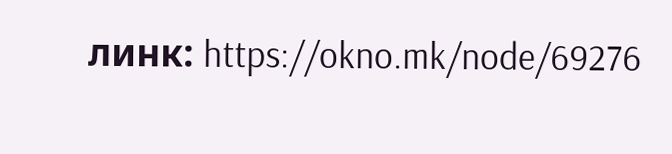линк: https://okno.mk/node/69276